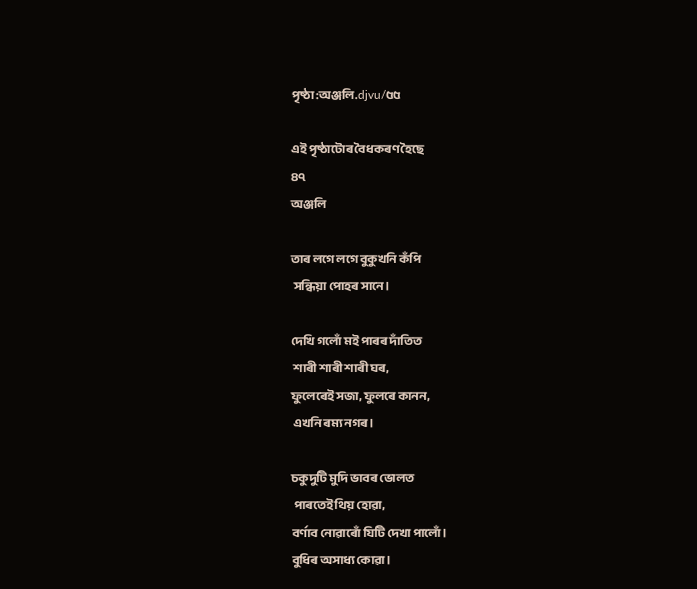পৃষ্ঠা:অঞ্জলি.djvu/৫৫

এই পৃষ্ঠাটোৰ বৈধকৰণ হৈছে
৪৭
অঞ্জলি

তাৰ লগে লগে বুকুখনি কঁপি
 সন্ধিয়া পোহৰ সানে।

দেখি গলোঁ মই পাৰৰ দাঁতিত
 শাৰী শাৰী শাৰী ঘৰ,
ফুলেৰেই সজা, ফুলৰে কানন,
 এখনি ৰম্য নগৰ।

চকুদুটি মুদি ভাবৰ ভোলত
 পাৰতেই থিয় হোৱা,
বৰ্ণাব নোৱাৰোঁ যিটি দেখা পালোঁ।
বুধিৰ অসাধ্য কোৱা।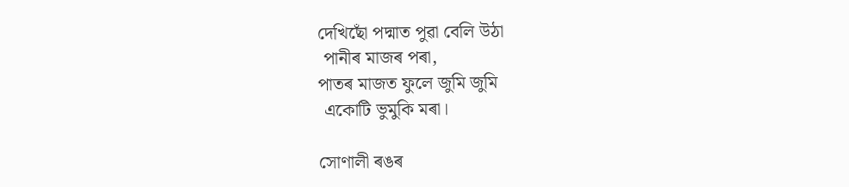দেখিছোঁ পদ্মাত পুৱা বেলি উঠা
 পানীৰ মাজৰ পৰা,
পাতৰ মাজত ফুলে জুমি জুমি
 একোটি ভুমুকি মৰা।

সোণালী ৰঙৰ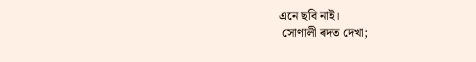এনে ছবি নাই।
 সোণালী ৰদত দেখা;